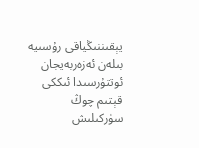يېقىننىڭياقى رۇسىيە بىلەن ئەزەربەيجان ئوتتۇرسىدا ئىككى قېتىم چوڭ سۈركىلىش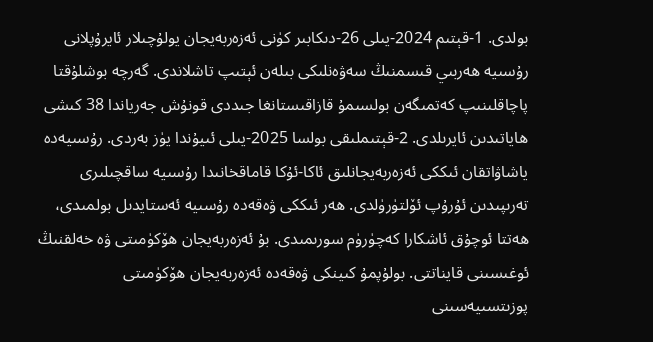بولدى. 1-قېتىم 2024-يىلى 26-دىكابىر كۈنى ئەزەربەيجان يولۇچىلار ئايرۇپلانى رۇسىيە ھەربىي قىسمنىڭ سەۋەنلىكى بىلەن ئېتىپ تاشلاندى. گەرچە بوشلۇقتا پاچاقلىنىپ كەتمىگەن بولسىمۇ قازاقىستانغا جىددى قونۇش جەرياندا 38 كىشى ھاياتىدىن ئايرىلدى. 2-قېتىملىقى بولسا 2025-يىلى ئىيۇندا يۈز بەردى. رۇسىيەدە ياشاۋاتقان ئىككى ئەزەربەيجانلىق ئاكا-ئۇكا قاماقخانىدا رۇسىيە ساقچىلىرى تەرىپىدىن ئۇرۇپ ئۆلتۈرۈلدى. ھەر ئىككى ۋەقەدە رۇسىيە ئەستايدىل بولمىدى، ھەتتا ئوچۇق ئاشكارا كەچۈرۈم سورىمىدى. بۇ ئەزەربەيجان ھۆكۈمىتى ۋە خەلقنىڭ ئوغىسىنى قايناتتى. بولۇپمۇ كىينكى ۋەقەدە ئەزەربەيجان ھۆكۈمىتى پوزىتسىيەسىنى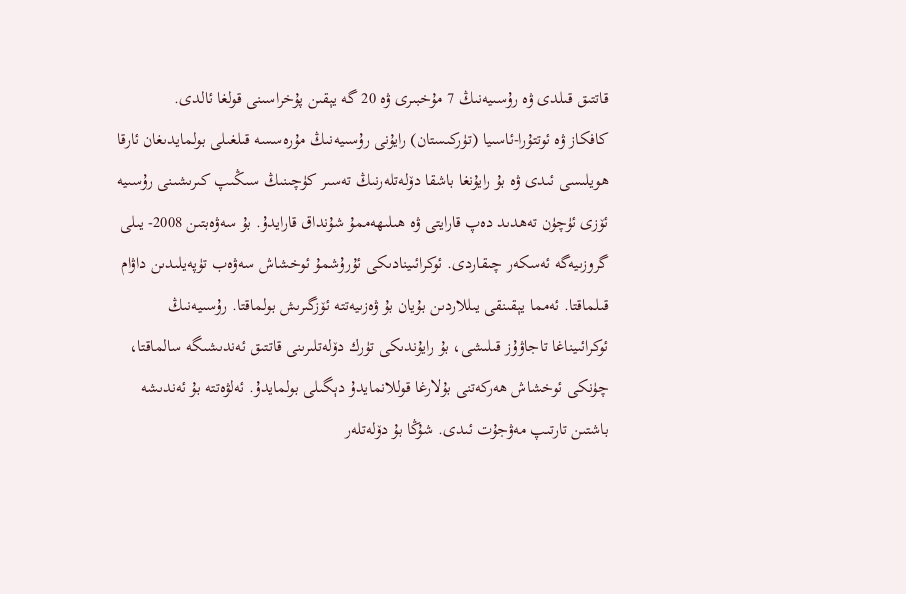قاتتىق قىلدى ۋە رۇسىيەنىڭ 7 مۇخبىرى ۋە 20 گە يېقىن پۇخراسىنى قولغا ئالدى.
كافكاز ۋە ئوتتۇرا-ئاسىيا (تۈركىستان) رايۇنى رۇسىيەنىڭ مۇرەسسە قىلغىلى بولمايدىغان ئارقا ھويلىسى ئىدى ۋە بۇ رايۇنغا باشقا دۆلەتلەرنىڭ تەسىر كۈچىنىڭ سىڭىپ كىرىشىنى رۇسىيە ئۆزى ئۈچۈن تەھدىد دەپ قارايتى ۋە ھىلىھەممۇ شۇنداق قارايدۇ. بۇ سەۋەبتىن 2008- يىلى گروزىيەگە ئەسكەر چىقاردى. ئوكرائىينادىكى ئۇرۇشمۇ ئوخشاش سەۋەب تۈپەيلىدىن داۋام قىلماقتا. ئەمما يېقىنقى يىللاردىن بۇيان بۇ ۋەزىيەتتە ئۆزگىرىش بولماقتا. رۇسىيەنىڭ ئوكرائىيناغا تاجاۋۇز قىلىشى، بۇ رايۇندىكى تۈرك دۆلەتلىرىنى قاتتىق ئەندىشىگە سالماقتا، چۈنكى ئوخشاش ھەركەتنى بۇلارغا قوللانمايدۇ دېگىلى بولمايدۇ. ئەلۋەتتە بۇ ئەندىشە باشتىن تارتىپ مەۋجۇت ئىدى. شۇڭا بۇ دۆلەتلەر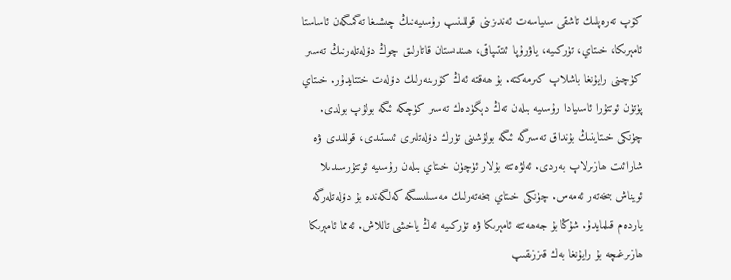كۆپ تەرەپلىك تاشقى سىياسەت ئەندىزىنى قوللىنىپ رۇسىيەنىڭ چىشىغا تەگمىگەن ئاساستا ئامېرىكا، خىتاي، تۈركىيە، ياۋرۇپا ئىتتىپاقى، ھىندىستان قاتارلىق چوڭ دۆلەتلەرنىڭ تەسىر كۈچىنى رايۇنغا باشلاپ كىرمەكتە. بۇ ھەقتە ئەڭ كۆرىنەرلىك دۆلەت ختتايدۇر. خىتاي پۈتۈن ئوتتۇرا ئاسىيادا رۇسىيە بىلەن تەڭ دېگۈدەك تەسىر كۈچكە ئىگە بولۇپ بولدى. چۈنكى خىتاينىڭ بۇنداق تەسىرگە ئىگە بولۇشىنى تۈرك دۆلەتلىرى ئىستىدى، قوللىدى ۋە شارائىت ھازىرلاپ بەردى. ئەلۋەتتە بۇلار ئۈچۈن خىتاي بىلەن رۇسىيە ئوتتۇرسىدىلا ئويناش بىخەتەر ئەمەس. چۈنكى خىتاي بىخەتەرلىك مەسىلىسىگە كەلگەندە بۇ دۆلەتلەرگە ياردەم قىلمايدۇ. شۇڭا بۇ جەھەتتە ئامېرىكا ۋە تۈركىيە ئەڭ ياخشى تاللاش. ئەمما ئامېرىكا ھازىرغىچە بۇ رايۇنغا بەك قىززىقىپ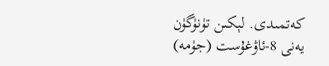كەتمىدى. لېكىن تۈنۈگۈن يەنى 8-ئاۋغۇست (جۈمە)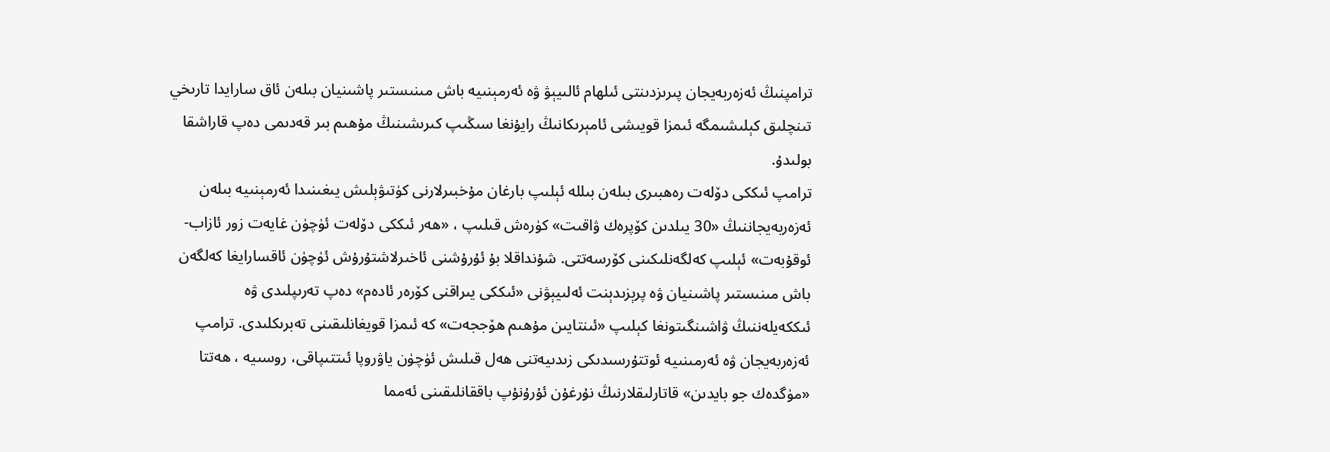ترامپنىڭ ئەزەربەيجان پىرىزدىنتى ئىلھام ئالىيېۋ ۋە ئەرمېنىيە باش مىنىستىر پاشىنيان بىلەن ئاق سارايدا تارىخي تىنچلىق كېلىشىمگە ئىمزا قويىشى ئامېرىكانىڭ رايۇنغا سىڭىپ كىرىشىنىڭ مۇھىم بىر قەدىمى دەپ قاراشقا بولىدۇ.
ترامپ ئىككى دۆلەت رەھبىرى بىلەن بىللە ئېلىپ بارغان مۇخبىرلارنى كۈتىۋېلىش يىغىنىدا ئەرمېنىيە بىلەن ئەزەربەيجاننىڭ «30 يىلدىن كۆپرەك ۋاقىت» كۈرەش قىلىپ ، «ھەر ئىككى دۆلەت ئۈچۈن غايەت زور ئازاب-ئوقۇبەت» ئېلىپ كەلگەنلىكىنى كۆرسەتتى. شۇنداقلا بۇ ئۇرۇشنى ئاخىرلاشتۇرۇش ئۈچۈن ئاقسارايغا كەلگەن باش مىنىستىر پاشىنيان ۋە پرېزىدېنت ئەلىيېۋنى «ئىككى يىراقنى كۆرەر ئادەم» دەپ تەرىپلىدى ۋە ئىككەيلەننىڭ ۋاشىنگىتونغا كېلىپ «ئىنتايىن مۇھىم ھۆججەت» كە ئىمزا قويغانلىقىنى تەبرىكلىدى. ترامپ ئەزەربەيجان ۋە ئەرمىنىيە ئوتتۇرسىدىكى زىدىيەتنى ھەل قىلىش ئۈچۈن ياۋروپا ئىتتىپاقى، روسىيە ، ھەتتا «مۈگدەك جو بايدىن» قاتارلىقلارنىڭ نۇرغۇن ئۇرۇنۇپ باققانلىقىنى ئەمما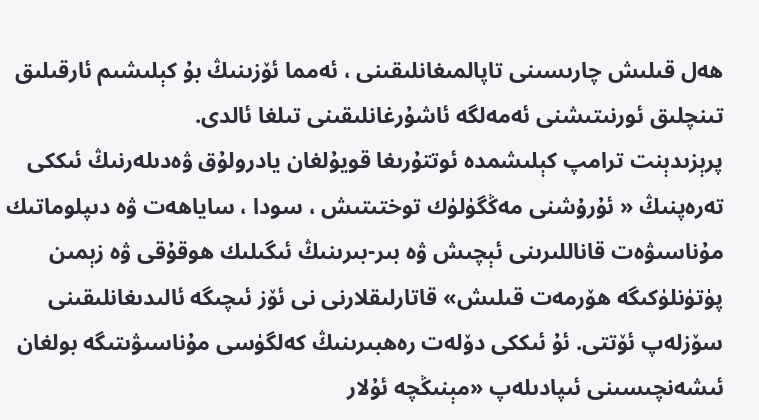ھەل قىلىش چارىسىنى تاپالمىغانلىقىنى ، ئەمما ئۆزىنىڭ بۇ كېلىشىم ئارقىلىق تىنچلىق ئورنىتىشنى ئەمەلگە ئاشۇرغانلىقىنى تىلغا ئالدى.
پرېزىدېنت ترامپ كېلىشمدە ئوتتۇرىغا قويۇلغان يادرولۇق ۋەدىلەرنىڭ ئىككى تەرەپنىڭ « ئۇرۇشنى مەڭگۈلۈك توختىتىش ، سودا ، ساياھەت ۋە دىپلوماتىك مۇناسىۋەت قاناللىرىنى ئېچىش ۋە بىر-بىرىنىڭ ئىگىلىك ھوقۇقى ۋە زېمىن پۈتۈنلۈكىگە ھۆرمەت قىلىش» قاتارلىقلارنى نى ئۆز ئىچىگە ئالىدىغانلىقىنى سۆزلەپ ئۆتتى. ئۇ ئىككى دۆلەت رەھبىرىنىڭ كەلگۈسى مۇناسىۋىتىگە بولغان ئىشەنچىسىنى ئىپادىلەپ «مېنىڭچە ئۇلار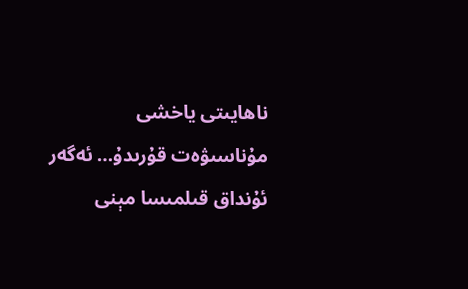ناھايىتى ياخشى مۇناسىۋەت قۇرىدۇ… ئەگەر ئۇنداق قىلمىسا مېنى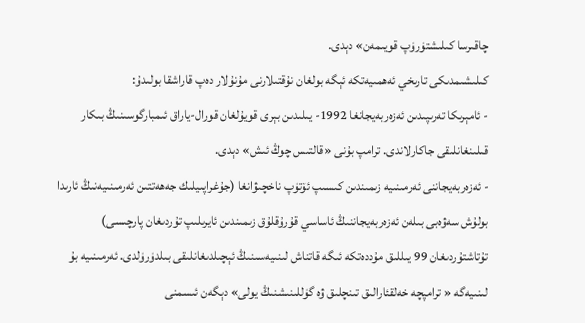چاقىرسا كىلىشتۈرۈپ قويىمەن» دېدى.
كىلىشىمدىكى تارىخي ئەھمىيەتكە ئېگە بولغان نۇقتىلارنى مۇنۇلار دەپ قاراشقا بولىدۇ:
- ئامېرىكا تەرىپىدىن ئەزەربەيجانغا 1992- يىلىدىن بېرى قويۇلغان قورال-ياراق ئىمبارگوسىنىڭ بىكار قىلىنغانلىقى جاكارلاندى. ترامپ بۇنى «قالتىس چوڭ ئىش» دېدى.
- ئەزەربەيجاننى ئەرمىنىيە زىمىندىن كىسىپ ئۆتۈپ ناخچىۋانغا (جۇغراپىيلىك جەھەتتىن ئەرمىنىيەنىڭ ئارىدا بولۇش سەۋەبى بىلەن ئەزەربەيجاننىڭ ئاساسي قۇرۇقلۇق زىمىندىن ئايرىلىپ تۇردىغان پارچىسى) تۇتاشتۇردىغان 99 يىللىق مۇددەتكە ئىگە قاتناش لىنىيەسىنىڭ ئېچىلدىغانلىقى بىلدۈرۈلدى. ئەرمىنىيە بۇ لىنىيەگە « ترامپچە خەلقئارالىق تىنچلىق ۋە گۈللىنىشنىڭ يولى» دېگەن ئىسمنى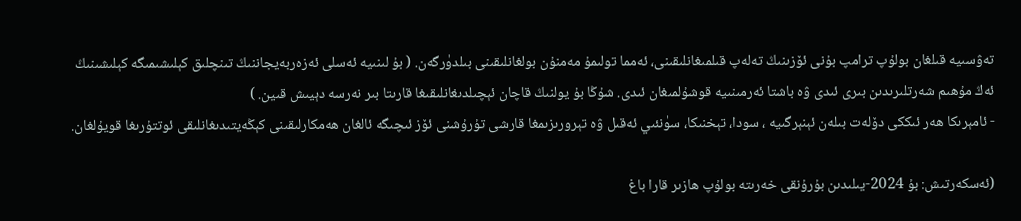تەۋسىيە قىلغان بولۇپ ترامپ بۇنى ئۆزىنىڭ تەلەپ قىلمىغانلىقىنى، ئەمما تولىمۇ مەمنۇن بولغانلىقىنى بىلدۈرگەن. ( بۇ لىنىيە ئەسلى ئەزەربەيجاننىڭ تىنچلىق كېلىشىمىگە كېلىشىنىڭ ئەڭ مۇھىم شەرتلىرىدىن بىرى ئىدى ۋە باشتا ئەرمىنىيە قوشۇلمىغان ئىدى. شۇڭا بۇ يولنىڭ قاچان ئېچىلدىغانلىقىغا قارىتا بىر نەرسە دېيىش قىين. )
- ئامېرىكا ھەر ئىككى دۆلەت بىلەن ئېنېرگىيە ، سودا، تېخنىكا، سۈنئىي ئەقىل ۋە تېرورىزىمغا قارشى تۇرۇشنى ئۆز ئىچىگە ئالغان ھەمكارلىقىنى كېڭەيتىدىغانلىقى ئوتتۇرىغا قويۇلغان.

(ئەسكەرتىش: بۇ 2024-يىلىدىن بۇرۇنقى خەرىتە بولۇپ ھازىر قارا باغ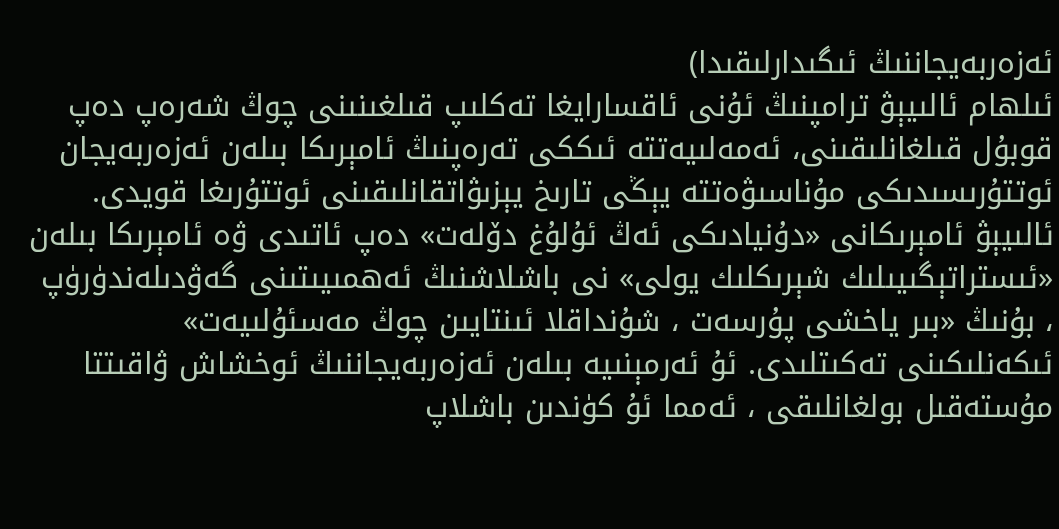ئەزەربەيجاننىڭ ئىگىدارلىقىدا)
ئىلھام ئالىيېۋ ترامپنىڭ ئۇنى ئاقسارايغا تەكلىپ قىلغىنىنى چوڭ شەرەپ دەپ قوبۇل قىلغانلىقىنى، ئەمەلىيەتتە ئىككى تەرەپنىڭ ئامېرىكا بىلەن ئەزەربەيجان ئوتتۇرىسىدىكى مۇناسىۋەتتە يېڭى تارىخ يېزىۋاتقانلىقىنى ئوتتۇرىغا قويدى. ئالىيېۋ ئامېرىكانى «دۇنيادىكى ئەڭ ئۇلۇغ دۆلەت» دەپ ئاتىدى ۋە ئامېرىكا بىلەن «ئىستراتېگىيىلىك شېرىكلىك يولى» نى باشلاشنىڭ ئەھمىيىتىنى گەۋدىلەندۈرۈپ ، بۇنىڭ «بىر ياخشى پۇرسەت ، شۇنداقلا ئىنتايىن چوڭ مەسئۇلىيەت» ئىكەنلىكىنى تەكىتلىدى. ئۇ ئەرمېنىيە بىلەن ئەزەربەيجاننىڭ ئوخشاش ۋاقىتتا مۇستەقىل بولغانلىقى ، ئەمما ئۇ كۈندىن باشلاپ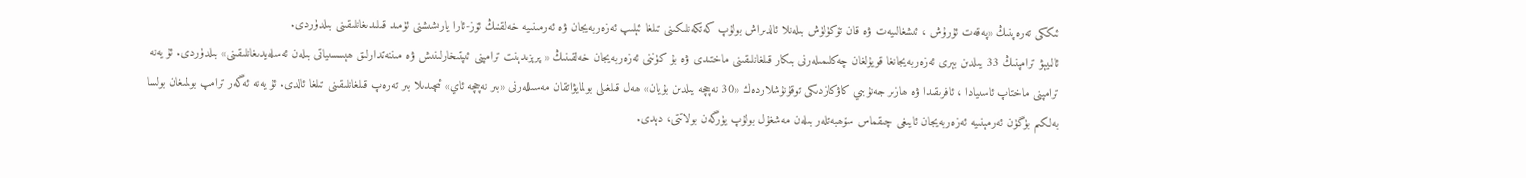ئىككى تەرەپنىڭ «پەقەت ئۇرۇش ، ئىشغالىيەت ۋە قان تۆكۈلۈش بىلەنلا ئالدىراش بولۇپ كەتكەنلىكىنى تىلغا ئېلىپ ئەزەربەيجان ۋە ئەرمىنىيە خەلقنىڭ ئۆز-ئارا يارىشىشنى ئۈمىد قىلىدىغانلىقىنى بىلدۈردى.
ئالىيېۋ ترامپنىڭ 33 يىلدىن بېرى ئەزەربەيجانغا قويۇلغان چەكلىمىلەرنى بىكار قىلغانلىقىنى ماختىدى ۋە بۇ كۈننى ئەزەربەيجان خەلقىنىڭ « پرېزىدېنت ترامپنى ئىپتىخارلىنىش ۋە مىننەتدارلىق ھېسسىياتى بىلەن ئەسلەيدىغانلىقىنى» بىلدۈردى. ئۇ يەنە ترامپنى ماختاپ ئاسىيادا ، ئافرىقىدا ۋە ھازىر جەنۇبىي كاۋكازدىكى توقۇنۇشلاردەك «30 نەچچە يىلدىن بۇيان» ھەل قىلغىلى بولمايۋاتقان مەسىللەرنى «بىر نەچچە ئاي» ئىچىدىلا بىر تەرەپ قىلغانلىقىنى تىلغا ئالدى. ئۇ يەنە ئەگەر ترامپ بولمىغان بولسا بەلكىم بۈگۈن ئەرمېنىيە ئەزەربەيجان ئايىغى چىقماس سۆھبەتلەر بىلەن مەشغۇل بولۇپ يۈرگەن بولاتتى، دېدى.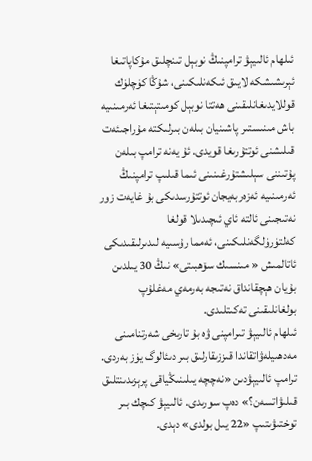ئىلھام ئالىيېۋ ترامپنىڭ نوبېل تىنچلىق مۇكاپاتىغا ئېرىشىشكە لايىق ئىكەنلىكىنى، شۇڭا كۈچلۈك قوللايدىغانلىقىنى ھەتتا نوبېل كومىتېتىغا ئەرمىنىيە باش مىنىستىر پاشىنيان بىلەن بىرلىكتە مۇراجىئەت قىلىشنى ئوتتۇرىغا قويدى. ئۇ يەنە ترامپ بىلەن پۇتىننى سېلىشتۇرغىنىنى ئىما قىلىپ ترامپنىڭ ئەرمىنىيە ئەزەربەيجان ئوتتۇرسدىكى بۇ غايەت زور نەتىجىنى ئالتە ئاي ئىچىدىلا قولغا كەلتۈرۈلگەنلىكىنى، ئەمما رۇسىيە لىدىرلىقىدىكى ئاتالمىش « مىنسىك سۆھبىتى» نىڭ 30 يىلدىن بۇيان ھېچقانداق نەتىجە بەرمەي مەغلۇپ بولغانلىقىنى تەكىتلىدى.
ئىلھام ئالىيېۋ تىرامپنى ۋە بۇ تارىخى شەرتنامىنى مەدھىيلەۋاتقاندا قىززىقارلىق بىر دىئالوگ يۈز بەردى. ترامپ ئالىيېۋدىن «نەچچە يىلىنىڭياقى پرېزىدىنتلىق قىلىۋاتسەن؟» دەپ سورىدى. ئالىيېۋ كىچك بىر توختىۋىتىپ «22 يىل بولدى» دېدى.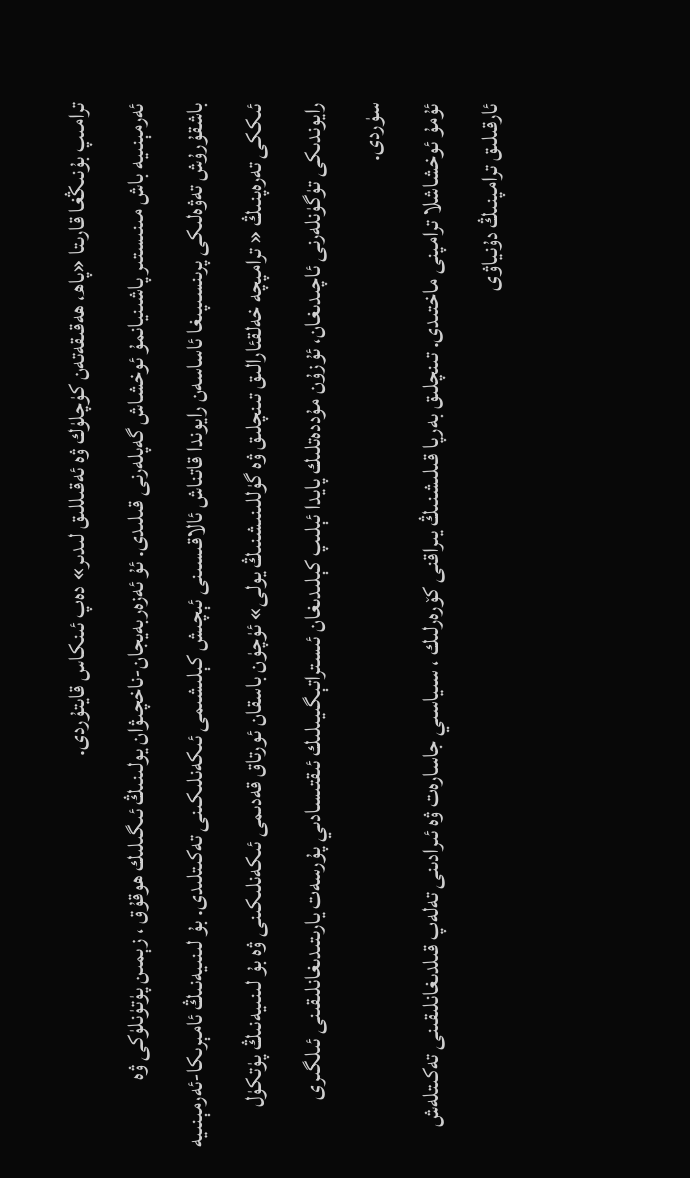ترامىپ بۇنىڭغا قارىتا «پاھ، ھەقىقەتەن كۈچلۈك ۋە ئەقىللىق لىدىر» دەپ ئىنكاس قايتۇردى.
ئەرمېنىيە باش مىنىستىر پاشىنيانمۇ ئوخشاش گەپلەرنى قىلىدى. ئۇ ئەزەربەيجان-ناخچىۋان يولىنىڭ ئىگىلىك ھوقۇق ، زېمىن پۈتۈنلۈكى ۋە باشقۇرۇش تەۋەلىكى پرىنسىپىغا ئاساسەن رايوندا قاتناش ئالاقىسىنى ئېچىش كېلىشىمى ئىكەنلىكىنى تەكىتلىدى. بۇ لىنىيەنىڭ ئامېرىكا-ئەرمېنىيە ئىككى تەرەپنىڭ « ترامپچە خەلقئارالىق تىنچلىق ۋە گۈللىنىشنىڭ يولى» ئۈچۈن باسقان ئورتاق قەدىمى ئىكەنلىكىنى ۋە بۇ لىنىيەنىڭ پۈتكۈل رايوندىكى تۈگۈنلەرنى ئاچىدىغان، ئۇزۇن مۇددەتلىك پايدا ئېلىپ كېلىدىغان ئىستراتېگىيىلىك ئىقتىسادىي پۇرسەت يارىتىدىغانلىقىنى ئىلگىرى سۈردى.
ئۇمۇ ئوخشاشلا ترامپنى ماختىدى. تىنچلىق بەرپا قىلىشنىڭ يىراقنى كۆرەرلىك ، سىياسىي جاسارەت ۋە ئىرادىنى تەلەپ قىلدىغانلىقىنى تەكىتلەش ئارقىلىق ترامپنىڭ دۇنياۋى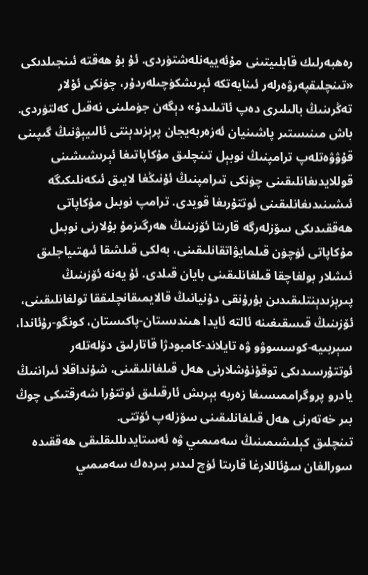رەھبەرلىك قابلىيتىنى مۇئەييەنلەشتۈردى. ئۇ بۇ ھەقتە ئىنجىلدىكى «تىنچلىقپەرۋەرلەر ئىنايەتكە ئېرىشكۈچىلەردۇر، چۈنكى ئۇلار تەڭرىنىڭ بالىلىرى دەپ ئاتىلىدۇ» دېگەن جۈملىنى نەقىل كەلتۈردى. باش مىنىستىر پاشىنيان ئەزەربەيجان پرېزىدېنتى ئالىيېۋنىڭ گىپىنى قۇۋۋەتلەپ ترامپنىڭ نوبېل تىنچلىق مۇكاپاتىغا ئېرىشىشىنى قوللايدىغانلىقىنى چۈنكى تىرامپنىڭ ئۇنىڭغا لايىق ئىكەنلىكىگە ئىشىنىدىغانلىقىنى ئوتتۇرىغا قويدى. ترامپ نوبىل مۇكاپاتى ھەققىدىكى سۆزلەرگە قارىتا ئۆزىنىڭ ھەرگىزمۇ بۇلارنى نوبىل مۇكاپاتى ئۈچۈن قىلمايۋاتقانلىقىنى، بەلكى قىلشقا ئىھتىياجلىق ئىشلار بولغاچقا قىلغانلىقىنى بايان قىلدى. ئۇ يەنە ئۆزىنىڭ پىرېزىدېنتلىقىدىن بۇرۇنقى دۇنيانىڭ قالايمىقانچلىققا تولغانلىقىنى، ئۆزىنىڭ قىسقىغىنە ئالتە ئايدا ھىندىستان-پاكىستان، كونگو-رۇئاندا، سېربىيە-كوسسوۋو ۋە تايلاند-كامبودژا قاتارلىق دۆلەتلەر ئوتتۇرسىدىكى توقۇنۇشلارنى ھەل قىلغانلىقىنى، شۇنداقلا ئىراننىڭ يادرو پروگراممىسىغا زەربە بېرىش ئارقىلىق ئوتتۇرا شەرقتىكى چوڭ بىر خەتەرنى ھەل قىلغانلىقىنى سۆزلەپ ئۆتتى.
تىنچلىق كېلىشىمىنىڭ سەمىمىي ۋە ئەستايدىللىقلىقى ھەققىدە سورالغان سۇئاللارغا قارىتا ئۈچ لىدىر بىردەك سەمىمىي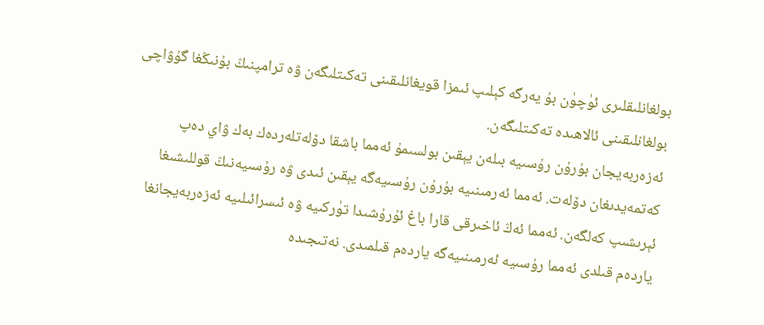بولغانلىقلىرى ئۈچۈن بۇ يەرگە كېلىپ ئىمزا قويغانلىقىنى تەكىتلىگەن ۋە ترامپنىڭ بۇنىڭغا گۇۋاچى بولغانلىقىنى ئالاھىدە تەكىتلىگەن.
ئەزەربەيجان بۇرۇن رۇسىيە بىلەن يېقىن بولسىمۇ ئەمما باشقا دۆلەتلەردەك بەك ۋاي دەپ كەتمەيدىغان دۆلەت. ئەمما ئەرمىنىيە بۇرۇن رۇسىيەگە يېقىن ئىدى ۋە رۇسىيەنىڭ قوللىشىغا ئېرىشىپ كەلگەن. ئەمما ئەڭ ئاخىرقى قارا باغ ئۇرۇشىدا تۈركىيە ۋە ئىسرائىلىيە ئەزەربەيجانغا ياردەم قىلدى ئەمما رۇسىيە ئەرمىنىيەگە ياردەم قىلمىدى. نەتىجىدە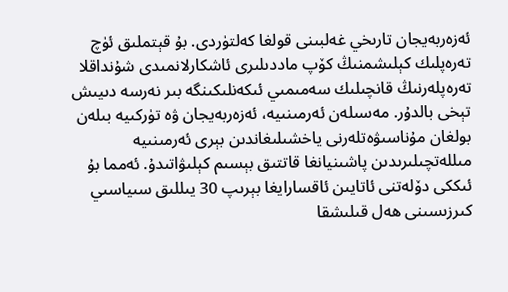ئەزەربەيجان تارىخي غەلبىنى قولغا كەلتۈردى. بۇ قېتملىق ئۈچ تەرەپلىك كېلىشمنىڭ كۆپ ماددىلىرى ئاشكارلانمىدى شۇنداقلا تەرەپلەرنىڭ قانچىلىك سەمىمىي ئىكەنلىكىنگە بىر نەرسە دىيىش تېخى بالدۇر. مەسىلەن ئەرمىنىيە، ئەزەربەيجان ۋە تۈركىيە بىلەن بولغان مۇناسىۋەتلەرنى ياخشىلىغاندىن بېرى ئەرمىنىيە مىللەتچىلىرىدىن پاشىنيانغا قاتتىق بېسىم كېلىۋاتىدۇ. ئەمما بۇ ئىككى دۆلەتنى ئاتايىن ئاقسارايغا بېرىپ 30 يىللىق سىياسىي كىرزىسىنى ھەل قىلىشقا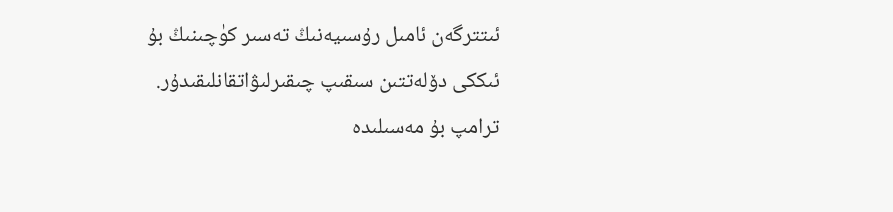ئىتترگەن ئامىل رۇسىيەنىڭ تەسىر كۈچىنىڭ بۇ ئىككى دۆلەتتىن سىقىپ چىقىرلىۋاتقانلىقىدۇر.
ترامپ بۇ مەسىلىدە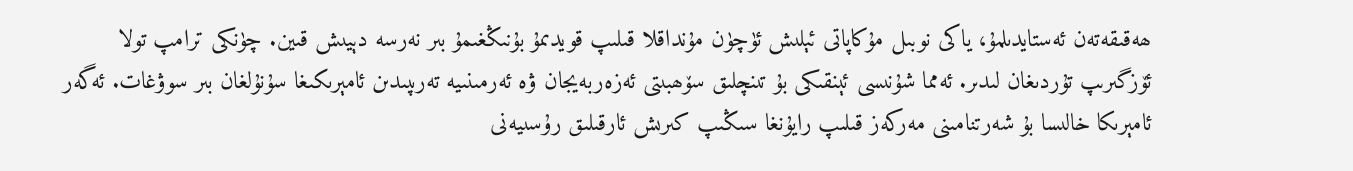ھەقىقەتەن ئەستايدىلمۇ، ياكى نوبىل مۇكاپاتى ئېلىش ئۈچۈن مۇنداقلا قىلىپ قويدىمۇ بۇنىڭغىمۇ بىر نەرسە دېيىش قىين. چۈنكى ترامپ تولا ئۆزگىرىپ تۇردىغان لىدىر. ئەمما شۇنىسى ئېنقىكى بۇ تىنچلىق سۆھبىتى ئەزەربەيجان ۋە ئەرمىنىيە تەرىپىدىن ئامېرىكىغا سۇنۇلغان بىر سوۋغات. ئەگەر ئامېرىكا خالىسا بۇ شەرتنامىنى مەركەز قىلىپ رايۇنغا سىڭىپ كىرىش ئارقىلىق رۇسىيەنى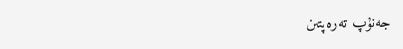جەنۇپ تەرەپتىن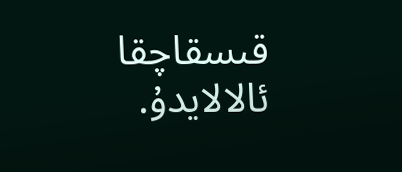قىسقاچقا ئالالايدۇ.